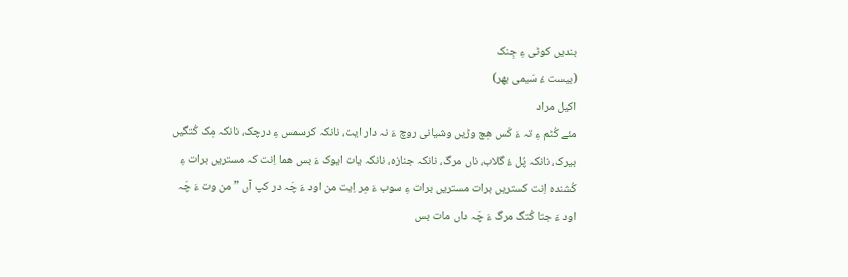بندیں کوٹی ءِ جِنک
(بیست ءُ سَیمی بھر)
اکیل مراد
مئے کُٹم ءِ تہ ءَ کَس ھِچ وڑیں وشیانی روچ ءَ نہ دار ایت، نانکہ کرسمس ءِ درچک، نانکہ مِک کُتگیں بیرک، نانکہ پُل ءُ گلاب، ناں مرگ، نانکہ جنازہ، نانکہ یات ایوک ءَ بس ھما اِنت کہ مستریں برات ءِ کُشندہ اِنت کستریں برات مستریں برات ءِ سوب ءَ مِر اِیت من اود ءَ چَہ در کپ آں ” من وت ءَ چَہ اود ءَ جتا کُتگ مرگ ءَ چَہ داں مات بس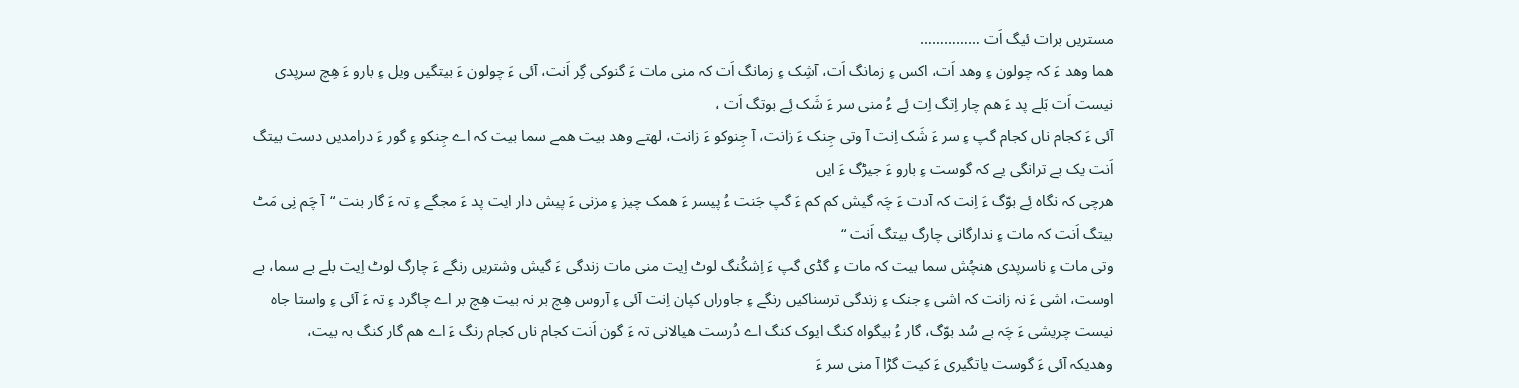مستریں برات ئیگ اَت ……………
ھما وھد ءَ کہ چولون ءِ وھد اَت، اکس ءِ زمانگ اَت، آشِک ءِ زمانگ اَت کہ منی مات ءَ گنوکی گِر اَنت، آئی ءَ چولون ءَ بیتگیں ویل ءِ بارو ءَ ھِچ سرپدی نیست اَت بَلے پد ءَ ھم چار اِتگ اِت ئِے ءُ منی سر ءَ شَک ئِے بوتگ اَت ،
آئی ءَ کجام ناں کجام گپ ءِ سر ءَ شَک اِنت آ وتی جِنک ءَ زانت، آ جِنوکو ءَ زانت، لھتے وھد بیت ھمے سما بیت کہ اے جِنکو ءِ گور ءَ درامدیں دست بیتگ اَنت یک بے ترانگی یے کہ گوست ءِ بارو ءَ جیڑگ ءَ ایں
ھرچی کہ نگاہ ئِے بوّگ ءَ اِنت کہ آدت ءَ چَہ گیش کم کم ءَ گپ جَنت ءُ پیسر ءَ ھمک چیز ءِ مزنی ءَ پیش دار ایت پد ءَ مجگے ءِ تہ ءَ گار بنت “آ چَم نِی مَٹ بیتگ اَنت کہ مات ءِ ندارگانی چارگ بیتگ اَنت “
وتی مات ءِ ناسرپدی ھنچُش سما بیت کہ مات ءِ گڈی گپ ءَ اِشکُنگ لوٹ اِیت منی مات زندگی ءَ گیش وشتریں رنگے ءَ چارگ لوٹ اِیت بلے بے سما، بے اوست، اشی ءَ نہ زانت کہ اشی ءِ جنک ءِ زندگی ترسناکیں رنگے ءِ جاوراں کپان اِنت آئی ءِ آروس ھِچ بر نہ بیت ھِچ بر اے چاگرد ءِ تہ ءَ آئی ءِ واستا جاہ نیست چریشی ءَ چَہ بے سُد بوّگ، گار ءُ بیگواہ کنگ ایوک کنگ اے دُرست ھیالانی تہ ءَ گون اَنت کجام ناں کجام رنگ ءَ اے ھم گار کنگ بہ بیت،
وھدیکہ آئی ءَ گوست یاتگیری ءَ کیت گڑا آ منی سر ءَ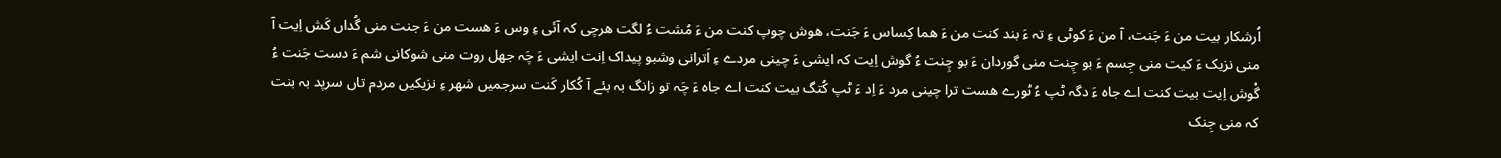اُرشکار بیت من ءَ جَنت، آ من ءَ کوٹی ءِ تہ ءَ بند کنت من ءَ ھما کِساس ءَ جَنت، ھوش چوپ کنت من ءَ مُشت ءُ لگت ھرچی کہ آئی ءِ وس ءَ ھست من ءَ جنت منی گُداں کَش اِیت آ منی نزیک ءَ کیت منی جِسم ءَ بو چِنت منی گوردان ءَ بو چِنت ءُ گوش اِیت کہ ایشی ءَ چینی مردے ءِ اَترانی وشبو پیداک اِنت ایشی ءَ چَہ جھل روت منی شوکانی شم ءَ دست جَنت ءُ گْوش اِیت بیت کنت اے جاہ ءَ دگہ ٹپ ءُ ٹورے ھست ترا چینی مرد ءَ اِد ءَ ٹپ کُتگ بیت کنت اے جاہ ءَ چَہ تو زانگ بہ بئے آ کُکار کَنت سرجمیں شھر ءِ نزیکیں مردم تاں سرپد بہ بنت کہ منی جِنک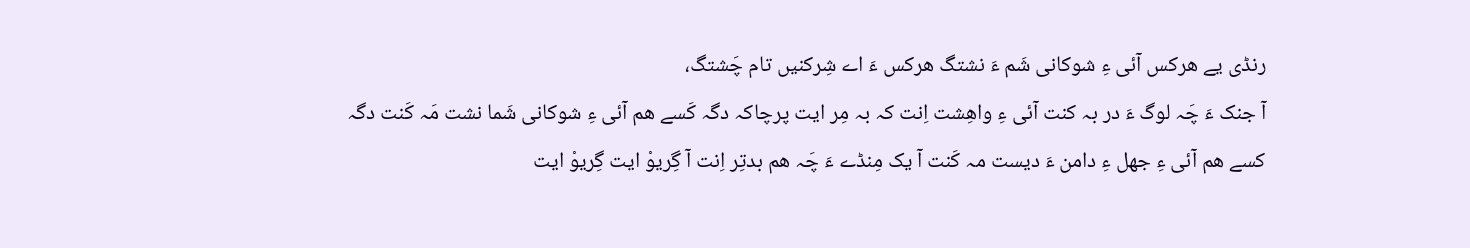رنڈی یے ھرکس آئی ءِ شوکانی شَم ءَ نشتگ ھرکس ءَ اے شِرکنیں تام چَشتگ،
آ جنک ءَ چَہ لوگ ءَ در بہ کنت آئی ءِ واھِشت اِنت کہ بہ مِر ایت پرچاکہ دگہ کَسے ھم آئی ءِ شوکانی شَما نشت مَہ کَنت دگہ کسے ھم آئی ءِ جھل ءِ دامن ءَ دیست مہ کَنت آ یک مِنڈے ءَ چَہ ھم بدتِر اِنت آ گِریوْ ایت گِریوْ ایت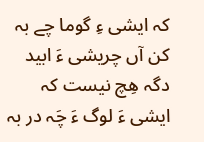کہ ایشی ءِ گوما چے بہ کن آں چریشی ءَ ابید دگہ ھِچ نیست کہ ایشی ءَ لوگ ءَ چَہ در بہ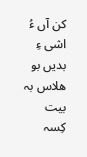کن آں ءُ اشی ءِ بدیں بو ھلاس بہ بیت
کِسہ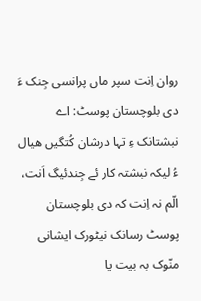روان اِنت سپر ماں پرانسی جِنک ءَ
دی بلوچستان پوسٹ: اے نبشتانک ءِ تہا درشان کُتگیں ھیال ءُ لیکہ نبشتہ کار ئے جِندئیگ اَنت، الّم نہ اِنت کہ دی بلوچستان پوسٹ رسانک نیٹورک ایشانی منّوک بہ بیت یا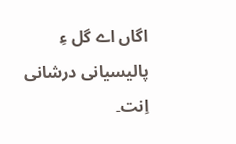اگاں اے گل ءِ پالیسیانی درشانی اِنت۔